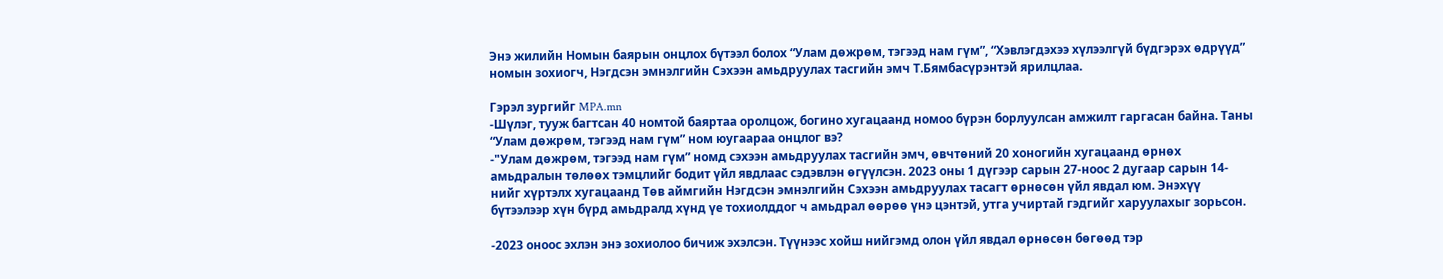Энэ жилийн Номын баярын онцлох бүтээл болох “Улам дөжрөм, тэгээд нам гүм”, “Хэвлэгдэхээ хүлээлгүй бүдгэрэх өдрүүд” номын зохиогч, Нэгдсэн эмнэлгийн Сэхээн амьдруулах тасгийн эмч Т.Бямбасүрэнтэй ярилцлаа.

Гэрэл зургийг MPA.mn
-Шүлэг, тууж багтсан 40 номтой баяртаа оролцож, богино хугацаанд номоо бүрэн борлуулсан амжилт гаргасан байна. Таны “Улам дөжрөм, тэгээд нам гүм” ном юугаараа онцлог вэ?
-"Улам дөжрөм, тэгээд нам гүм” номд сэхээн амьдруулах тасгийн эмч, өвчтөний 20 хоногийн хугацаанд өрнөх амьдралын төлөөх тэмцлийг бодит үйл явдлаас сэдэвлэн өгүүлсэн. 2023 оны 1 дүгээр сарын 27-ноос 2 дугаар сарын 14-нийг хүртэлх хугацаанд Төв аймгийн Нэгдсэн эмнэлгийн Сэхээн амьдруулах тасагт өрнөсөн үйл явдал юм. Энэхүү бүтээлээр хүн бүрд амьдралд хүнд үе тохиолддог ч амьдрал өөрөө үнэ цэнтэй, утга учиртай гэдгийг харуулахыг зорьсон.

-2023 оноос эхлэн энэ зохиолоо бичиж эхэлсэн. Түүнээс хойш нийгэмд олон үйл явдал өрнөсөн бөгөөд тэр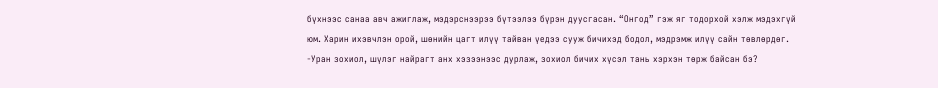бүхнээс санаа авч ажиглаж, мэдэрснээрээ бүтээлээ бүрэн дуусгасан. “Онгод” гэж яг тодорхой хэлж мэдэхгүй юм. Харин ихэвчлэн орой, шөнийн цагт илүү тайван үедээ сууж бичихэд бодол, мэдрэмж илүү сайн төвлөрдөг.
-Уран зохиол, шүлэг найрагт анх хэзээнээс дурлаж, зохиол бичих хүсэл тань хэрхэн төрж байсан бэ?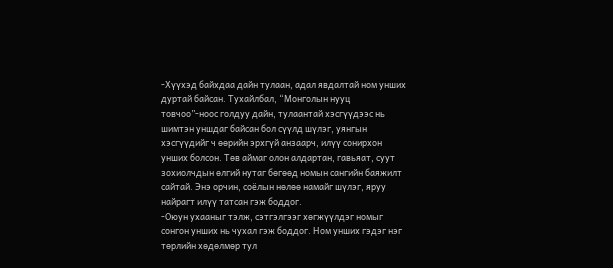-Хүүхэд байхдаа дайн тулаан, адал явдалтай ном унших дуртай байсан. Тухайлбал, “Монголын нууц товчоо”-ноос голдуу дайн, тулаантай хэсгүүдээс нь шимтэн уншдаг байсан бол сүүлд шүлэг, уянгын хэсгүүдийг ч өөрийн эрхгүй анзаарч, илүү сонирхон унших болсон. Төв аймаг олон алдартан, гавьяат, суут зохиолчдын өлгий нутаг бөгөөд номын сангийн баяжилт сайтай. Энэ орчин, соёлын нөлөө намайг шүлэг, яруу найрагт илүү татсан гэж боддог.
-Оюун ухааныг тэлж, сэтгэлгээг хөгжүүлдэг номыг сонгон унших нь чухал гэж боддог. Ном унших гэдэг нэг төрлийн хөдөлмөр тул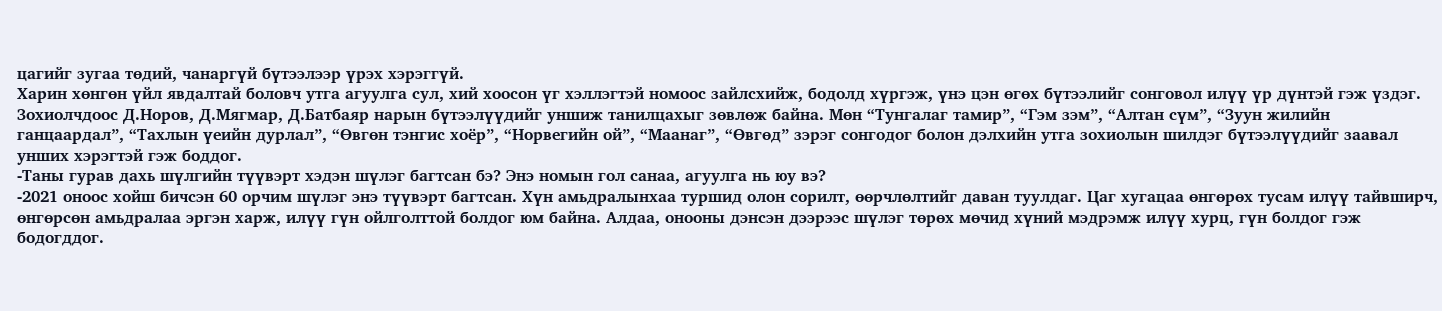цагийг зугаа төдий, чанаргүй бүтээлээр үрэх хэрэггүй.
Харин хөнгөн үйл явдалтай боловч утга агуулга сул, хий хоосон үг хэллэгтэй номоос зайлсхийж, бодолд хүргэж, үнэ цэн өгөх бүтээлийг сонговол илүү үр дүнтэй гэж үздэг.
Зохиолчдоос Д.Норов, Д.Мягмар, Д.Батбаяр нарын бүтээлүүдийг уншиж танилцахыг зөвлөж байна. Мөн “Тунгалаг тамир”, “Гэм зэм”, “Алтан сүм”, “Зуун жилийн ганцаардал”, “Тахлын үеийн дурлал”, “Өвгөн тэнгис хоёр”, “Норвегийн ой”, “Маанаг”, “Өвгөд” зэрэг сонгодог болон дэлхийн утга зохиолын шилдэг бүтээлүүдийг заавал унших хэрэгтэй гэж боддог.
-Таны гурав дахь шүлгийн түүвэрт хэдэн шүлэг багтсан бэ? Энэ номын гол санаа, агуулга нь юу вэ?
-2021 оноос хойш бичсэн 60 орчим шүлэг энэ түүвэрт багтсан. Хүн амьдралынхаа туршид олон сорилт, өөрчлөлтийг даван туулдаг. Цаг хугацаа өнгөрөх тусам илүү тайвширч, өнгөрсөн амьдралаа эргэн харж, илүү гүн ойлголттой болдог юм байна. Алдаа, онооны дэнсэн дээрээс шүлэг төрөх мөчид хүний мэдрэмж илүү хурц, гүн болдог гэж бодогддог.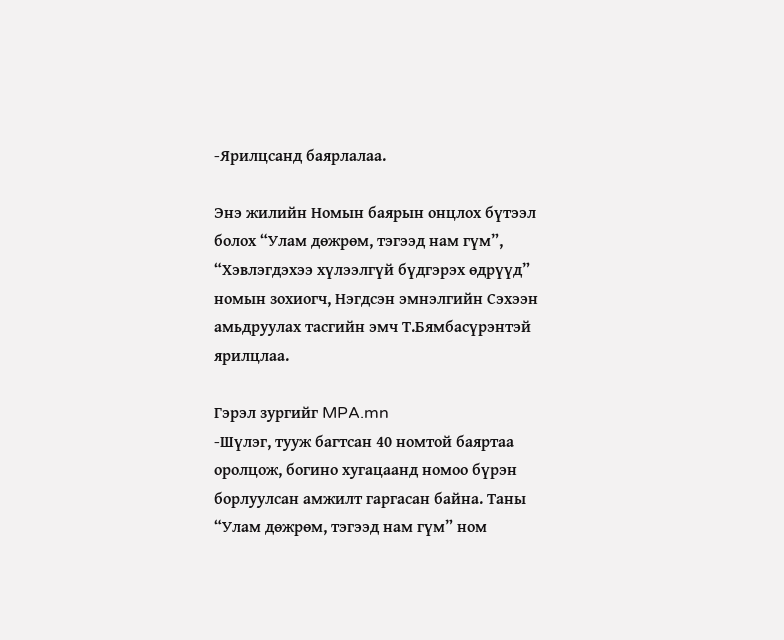-Ярилцсанд баярлалаа.

Энэ жилийн Номын баярын онцлох бүтээл болох “Улам дөжрөм, тэгээд нам гүм”, “Хэвлэгдэхээ хүлээлгүй бүдгэрэх өдрүүд” номын зохиогч, Нэгдсэн эмнэлгийн Сэхээн амьдруулах тасгийн эмч Т.Бямбасүрэнтэй ярилцлаа.

Гэрэл зургийг MPA.mn
-Шүлэг, тууж багтсан 40 номтой баяртаа оролцож, богино хугацаанд номоо бүрэн борлуулсан амжилт гаргасан байна. Таны “Улам дөжрөм, тэгээд нам гүм” ном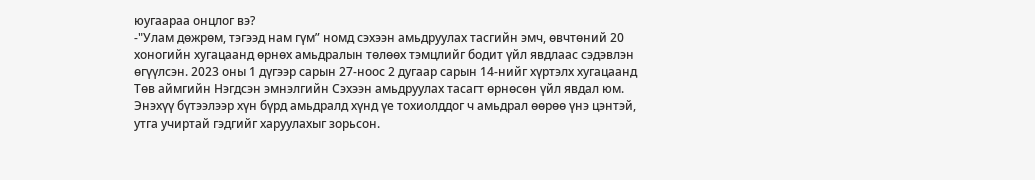юугаараа онцлог вэ?
-"Улам дөжрөм, тэгээд нам гүм” номд сэхээн амьдруулах тасгийн эмч, өвчтөний 20 хоногийн хугацаанд өрнөх амьдралын төлөөх тэмцлийг бодит үйл явдлаас сэдэвлэн өгүүлсэн. 2023 оны 1 дүгээр сарын 27-ноос 2 дугаар сарын 14-нийг хүртэлх хугацаанд Төв аймгийн Нэгдсэн эмнэлгийн Сэхээн амьдруулах тасагт өрнөсөн үйл явдал юм. Энэхүү бүтээлээр хүн бүрд амьдралд хүнд үе тохиолддог ч амьдрал өөрөө үнэ цэнтэй, утга учиртай гэдгийг харуулахыг зорьсон.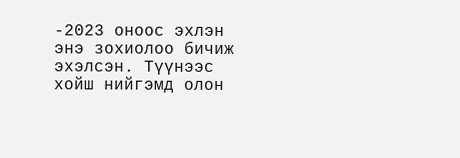-2023 оноос эхлэн энэ зохиолоо бичиж эхэлсэн. Түүнээс хойш нийгэмд олон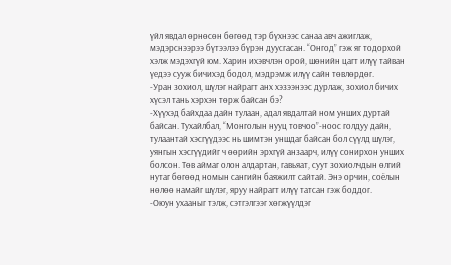үйл явдал өрнөсөн бөгөөд тэр бүхнээс санаа авч ажиглаж, мэдэрснээрээ бүтээлээ бүрэн дуусгасан. “Онгод” гэж яг тодорхой хэлж мэдэхгүй юм. Харин ихэвчлэн орой, шөнийн цагт илүү тайван үедээ сууж бичихэд бодол, мэдрэмж илүү сайн төвлөрдөг.
-Уран зохиол, шүлэг найрагт анх хэзээнээс дурлаж, зохиол бичих хүсэл тань хэрхэн төрж байсан бэ?
-Хүүхэд байхдаа дайн тулаан, адал явдалтай ном унших дуртай байсан. Тухайлбал, “Монголын нууц товчоо”-ноос голдуу дайн, тулаантай хэсгүүдээс нь шимтэн уншдаг байсан бол сүүлд шүлэг, уянгын хэсгүүдийг ч өөрийн эрхгүй анзаарч, илүү сонирхон унших болсон. Төв аймаг олон алдартан, гавьяат, суут зохиолчдын өлгий нутаг бөгөөд номын сангийн баяжилт сайтай. Энэ орчин, соёлын нөлөө намайг шүлэг, яруу найрагт илүү татсан гэж боддог.
-Оюун ухааныг тэлж, сэтгэлгээг хөгжүүлдэг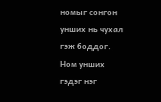номыг сонгон унших нь чухал гэж боддог. Ном унших гэдэг нэг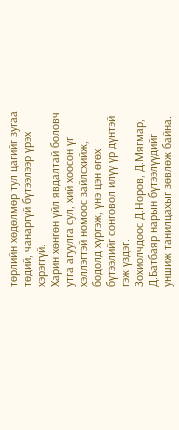төрлийн хөдөлмөр тул цагийг зугаа төдий, чанаргүй бүтээлээр үрэх хэрэггүй.
Харин хөнгөн үйл явдалтай боловч утга агуулга сул, хий хоосон үг хэллэгтэй номоос зайлсхийж, бодолд хүргэж, үнэ цэн өгөх бүтээлийг сонговол илүү үр дүнтэй гэж үздэг.
Зохиолчдоос Д.Норов, Д.Мягмар, Д.Батбаяр нарын бүтээлүүдийг уншиж танилцахыг зөвлөж байна.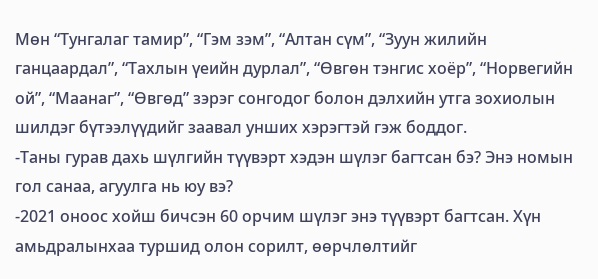Мөн “Тунгалаг тамир”, “Гэм зэм”, “Алтан сүм”, “Зуун жилийн ганцаардал”, “Тахлын үеийн дурлал”, “Өвгөн тэнгис хоёр”, “Норвегийн ой”, “Маанаг”, “Өвгөд” зэрэг сонгодог болон дэлхийн утга зохиолын шилдэг бүтээлүүдийг заавал унших хэрэгтэй гэж боддог.
-Таны гурав дахь шүлгийн түүвэрт хэдэн шүлэг багтсан бэ? Энэ номын гол санаа, агуулга нь юу вэ?
-2021 оноос хойш бичсэн 60 орчим шүлэг энэ түүвэрт багтсан. Хүн амьдралынхаа туршид олон сорилт, өөрчлөлтийг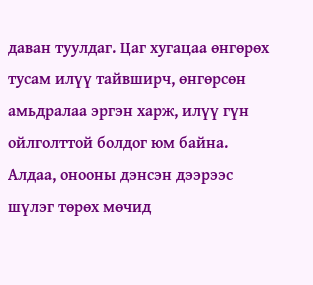даван туулдаг. Цаг хугацаа өнгөрөх тусам илүү тайвширч, өнгөрсөн амьдралаа эргэн харж, илүү гүн ойлголттой болдог юм байна. Алдаа, онооны дэнсэн дээрээс шүлэг төрөх мөчид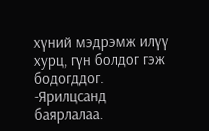хүний мэдрэмж илүү хурц, гүн болдог гэж бодогддог.
-Ярилцсанд баярлалаа.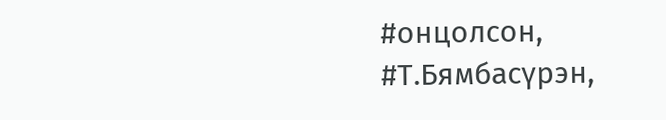#онцолсон, #Т.Бямбасүрэн,